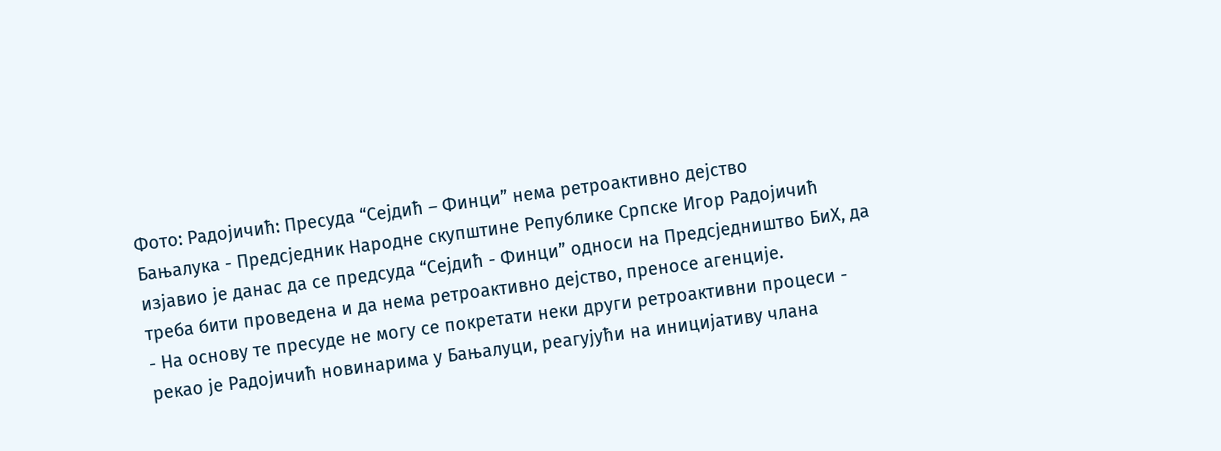Фото: Радојичић: Пресуда “Сејдић – Финци” нема ретроактивно дејство
Бањалука - Предсједник Народне скупштине Републике Српске Игор Радојичић изјавио је данас да се предсуда “Сејдић - Финци” односи на Предсједништво БиХ, да треба бити проведена и да нема ретроактивно дејство, преносе агенције.
- На основу те пресуде не могу се покретати неки други ретроактивни процеси - рекао је Радојичић новинарима у Бањалуци, реагујући на иницијативу члана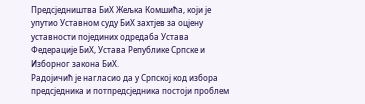Предсједништва БиХ Жељка Комшића, који је упутио Уставном суду БиХ захтјев за оцјену уставности појединих одредаба Устава Федерације БиХ, Устава Републике Српске и Изборног закона БиХ.
Радојичић је нагласио да у Српској код избора предсједника и потпредсједника постоји проблем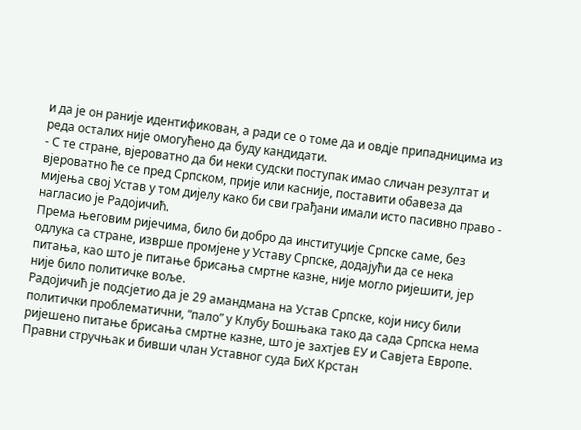и да је он раније идентификован, а ради се о томе да и овдје припадницима из реда осталих није омогућено да буду кандидати.
- С те стране, вјероватно да би неки судски поступак имао сличан резултат и вјероватно ће се пред Српском, прије или касније, поставити обавеза да мијења свој Устав у том дијелу како би сви грађани имали исто пасивно право - нагласио је Радојичић.
Према његовим ријечима, било би добро да институције Српске саме, без одлука са стране, изврше промјене у Уставу Српске, додајући да се нека питања, као што је питање брисања смртне казне, није могло ријешити, јер није било политичке воље.
Радојичић је подсјетио да је 29 амандмана на Устав Српске, који нису били политички проблематични, “пало” у Клубу Бошњака тако да сада Српска нема ријешено питање брисања смртне казне, што је захтјев ЕУ и Савјета Европе.
Правни стручњак и бивши члан Уставног суда БиХ Крстан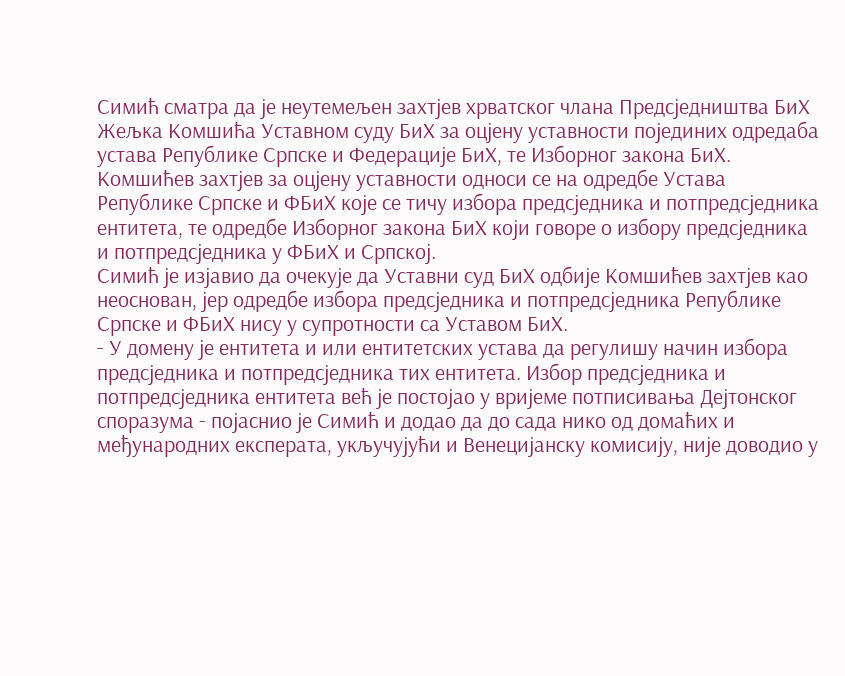Симић сматра да је неутемељен захтјев хрватског члана Предсједништва БиХ Жељка Комшића Уставном суду БиХ за оцјену уставности појединих одредаба устава Републике Српске и Федерације БиХ, те Изборног закона БиХ.
Комшићев захтјев за оцјену уставности односи се на одредбе Устава Републике Српске и ФБиХ које се тичу избора предсједника и потпредсједника ентитета, те одредбе Изборног закона БиХ који говоре о избору предсједника и потпредсједника у ФБиХ и Српској.
Симић је изјавио да очекује да Уставни суд БиХ одбије Комшићев захтјев као неоснован, јер одредбе избора предсједника и потпредсједника Републике Српске и ФБиХ нису у супротности са Уставом БиХ.
- У домену је ентитета и или ентитетских устава да регулишу начин избора предсједника и потпредсједника тих ентитета. Избор предсједника и потпредсједника ентитета већ је постојао у вријеме потписивања Дејтонског споразума - појаснио је Симић и додао да до сада нико од домаћих и међународних експерата, укључујући и Венецијанску комисију, није доводио у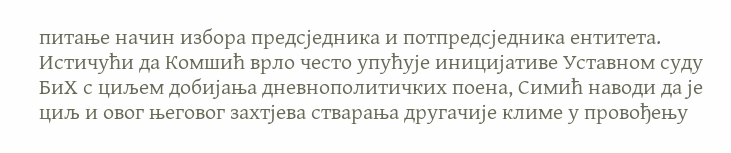питање начин избора предсједника и потпредсједника ентитета.
Истичући да Комшић врло често упућује иницијативе Уставном суду БиХ с циљем добијања дневнополитичких поена, Симић наводи да је циљ и овог његовог захтјева стварања другачије климе у провођењу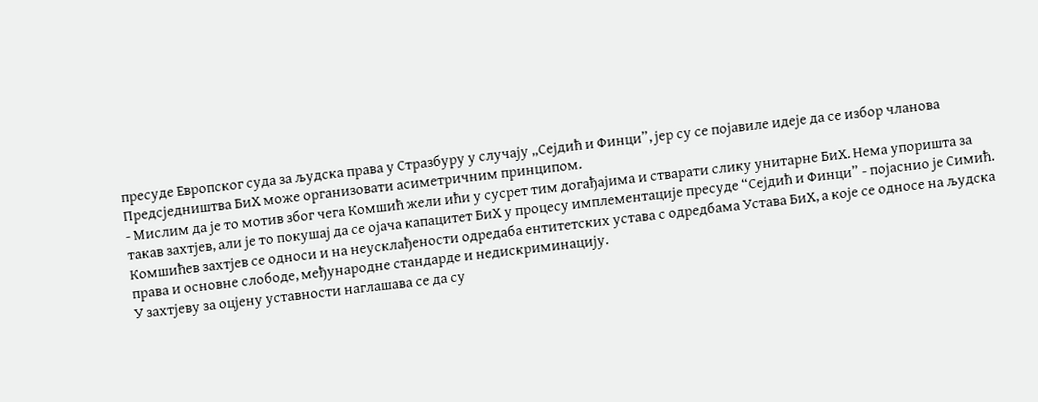пресуде Европског суда за људска права у Стразбуру у случају „Сејдић и Финци”, јер су се појавиле идеје да се избор чланова Предсједништва БиХ може организовати асиметричним принципом.
- Мислим да је то мотив због чега Комшић жели ићи у сусрет тим догађајима и стварати слику унитарне БиХ. Нема упоришта за такав захтјев, али је то покушај да се ојача капацитет БиХ у процесу имплементације пресуде “Сејдић и Финци” - појаснио је Симић.
Комшићев захтјев се односи и на неусклађености одредаба ентитетских устава с одредбама Устава БиХ, а које се односе на људска права и основне слободе, међународне стандарде и недискриминацију.
У захтјеву за оцјену уставности наглашава се да су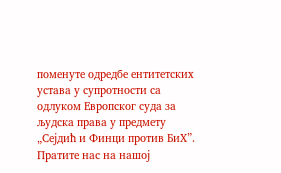поменуте одредбе ентитетских устава у супротности са одлуком Европског суда за људска права у предмету „Сејдић и Финци против БиХ”.
Пратите нас на нашој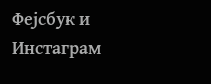Фејсбук и Инстаграм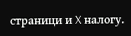страници и X налогу.